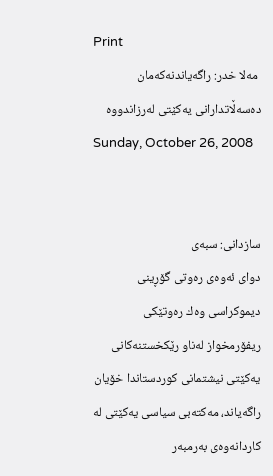Print
 مه‌لا خدر: راگه‌یاندنه‌که‌مان ده‌سه‌ڵاتدارانی یه‌کێتی له‌رزاندووه‌
Sunday, October 26, 2008


سازدانی‌: سبه‌ی‌
دوای‌ ئه‌وه‌ی‌ ره‌وتی‌ گۆڕینی‌ دیموكراسی‌ وه‌ك ره‌وتێكی‌ ریفۆرمخواز له‌ناو رێكخستنه‌كانی‌ یه‌كێتی نیشتمانی‌ كوردستاندا خۆیان راگه‌یاند، مه‌كته‌بی‌ سیاسی‌ یه‌كێتی‌ له‌ كاردانه‌وه‌ی‌ به‌رمبه‌ر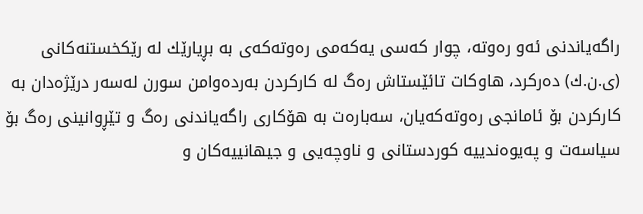راگه‌یاندنی‌ ئه‌و ره‌وته‌، چوار كه‌سی‌ یه‌كه‌می‌ ره‌وته‌كه‌ی‌ به‌ بڕیارێك له‌ رێكخستنه‌كانی‌ (ی‌.ن.ك) ده‌ركرد، هاوكات تائێستاش ره‌گ له‌ كاركردن به‌رده‌وامن سورن له‌سه‌ر درێژه‌دان به‌ كاركردن بۆ ئامانجی‌ ره‌وته‌كه‌یان، سه‌باره‌ت به‌ هۆكاری‌ راگه‌یاندنی‌ ره‌گ و تێڕوانینی‌ ره‌گ بۆ سیاسه‌ت و په‌یوه‌ندییه‌ كوردستانی‌ و ناوچه‌یی و جیهانییه‌كان و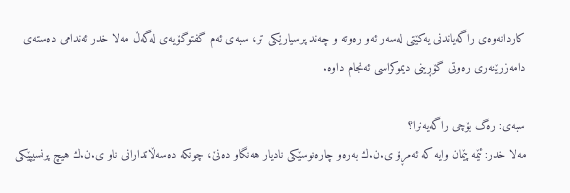كاردانه‌وه‌ی‌ راگه‌یاندنی‌ یه‌كێتی‌ له‌سه‌ر ئه‌و ره‌وته‌ و چه‌ند پرسیارێكی‌ تر، سبه‌ی‌ ئه‌م گفتوگۆیه‌ی‌ له‌گه‌ڵ مه‌لا خدر ئه‌ندامی‌ ده‌سته‌ی‌ دامه‌زرێنه‌ری‌ ره‌وتی‌ گۆڕینی‌ دیموكراسی‌ ئه‌نجام داوه‌.

سبه‌ی‌: ره‌گ بۆچی‌ راگه‌یه‌نرا؟
مه‌لا خدر: ئێمه‌ پێمان وایه‌ که‌ ئه‌مڕۆ ی.ن.ك به‌ره‌و چاره‌نوسێکی نادیار هه‌نگاو ده‌نێ، چونکه‌ ده‌سه‌ڵاتدارانی ناو ی.ن.ك هیچ پرنسیپێکی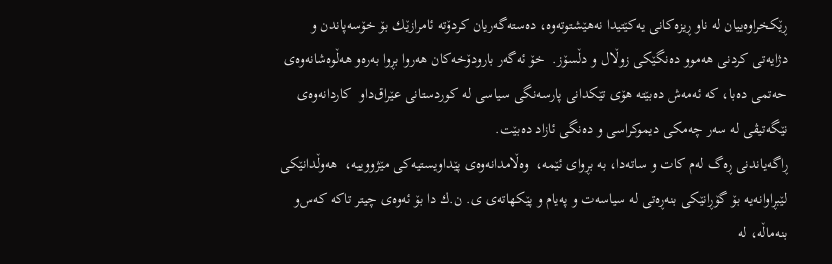ڕێکخراوه‌ییان له‌ ناو ڕیزه‌کانی یه‌کێتیدا نه‌هێشتوته‌وه‌، ده‌سته‌گه‌ریان کردۆته‌ ئامرازێك بۆ خۆسه‌پاندن و دژایه‌تی کردنی هه‌موو ده‌نگێکی زوڵال و دڵسۆز.  خۆ ئه‌گه‌ر بارودۆخه‌کان هه‌روا بڕوا به‌ره‌و هه‌ڵوه‌شانه‌وه‌ی‌ حه‌تمی ده‌با، که‌ ئه‌مه‌ش ده‌بێته ‌هۆی تێکدانی پار‌سه‌نگی سیاسی له‌ کوردستانی عێراق‌داو  کاردانه‌وه‌ی نێگه‌تیڤی له‌ سه‌ر چه‌مكی دیموکراسی و ده‌نگی ئازاد ده‌بێت.
ڕاگه‌یا‌ندنی ڕه‌گ له‌م کات و ساته‌دا، به‌ بڕوای ئێمه‌‌،  وه‌ڵامدانه‌وه‌ی پێداویستیه‌کی مێژووییه‌‌،  هه‌وڵدانێکی لێبڕاوانه‌یه‌ بۆ گۆڕانێکی بنه‌ڕه‌تی له‌ سیاسه‌ت و په‌یام و پێکهاته‌ی ی. ن.ك دا بۆ ئه‌وه‌ی چیتر تاکه‌ که‌س‌و بنه‌ماڵه، له‌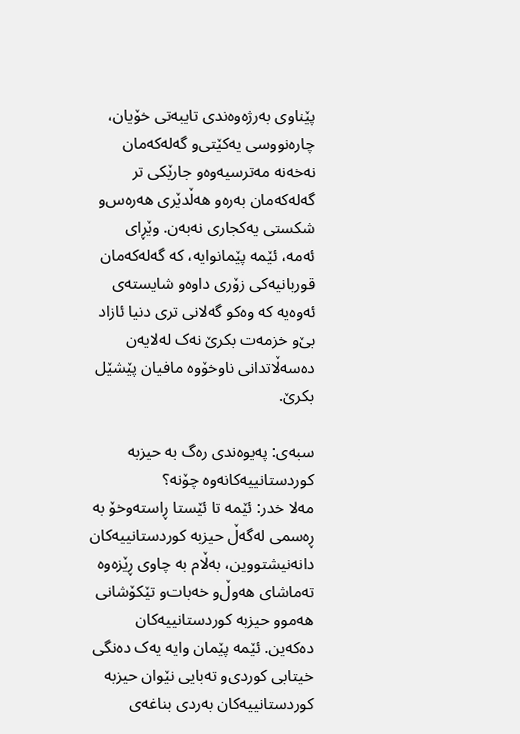پێناوی به‌رژه‌وه‌ندی تایبه‌تی خۆیان،‌ چاره‌نووسی یه‌کێتی‌و گه‌له‌که‌مان نه‌خه‌نه‌ مه‌ترسیه‌وه‌‌و جارێکی تر گه‌له‌که‌مان به‌ره‌و هه‌ڵدێری هه‌ره‌س‌و شکستی یه‌کجاری نه‌به‌ن. وێڕای ئه‌مه‌، ئێمه‌ پێمانوایه‌، که‌ گه‌له‌که‌مان قوربانیه‌کی زۆری داوه‌‌و شایسته‌ی ئه‌وه‌یه‌ که‌ وه‌کو گه‌لانی تری دنیا ئازاد بێ‌و خزمه‌ت بکرێ نه‌ک له‌لایه‌ن ده‌سه‌ڵاتدانی ناوخۆوه‌ مافیان پێشێل بکرێ.

سبه‌ی‌: په‌یوه‌ندی‌ ره‌گ به‌ حیزبه‌ كوردستانییه‌كانه‌وه‌ چۆنه‌؟
مه‌لا خدر: ئێمه‌ تا ئێستا ڕاسته‌وخۆ به‌ ڕه‌سمی له‌گه‌ڵ حیزبه‌ کوردستانییه‌کان دانه‌نیشتووین، به‌ڵام به‌ چاوی ڕێزه‌وه‌ ته‌ماشای هه‌وڵ‌و خه‌بات‌و تێکۆشانی هه‌موو حیزبه‌ کوردستانییه‌کان ده‌که‌ین. ئێمه‌ پێمان وایه‌ یه‌ک ده‌نگی خیتابی کوردی‌و ته‌بایی نێوان حیزبه‌ کوردستانییه‌کان به‌ردی بناغه‌ی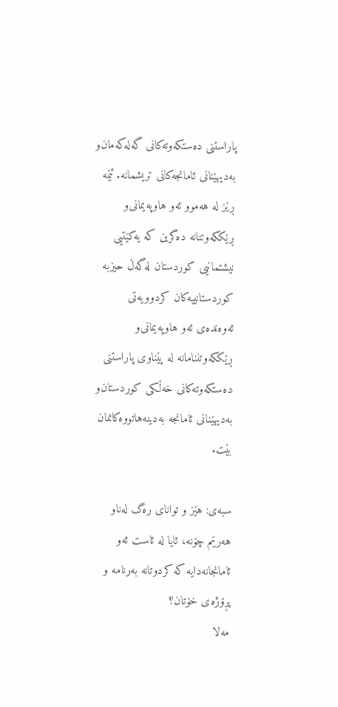پاراستنی ده‌ستکه‌وته‌کانی گه‌له‌که‌مان‌و به‌دیهێنانی ئامانجه‌کانی تریشمانه‌. ئێمه ڕێز‌ له‌ هه‌موو ئه‌و هاوپه‌یمانی‌و ڕێککه‌وتنانه‌ ده‌گرین که‌ یه‌کێتیی نیشتمانیی کوردستان له‌گه‌ڵ حیزبه‌ کوردستانییه‌کان کردوویه‌تی ئه‌وه‌نده‌ی ئه‌و هاوپه‌یمانی‌و ڕێککه‌وتننامانه‌ له‌ پێناوی پاراستنی ده‌ستکه‌وته‌کانی خه‌ڵکی کوردستان‌و به‌دیهێنانی ئامانجه به‌دینه‌هاتووه‌‌کانمان بێت‌‌.

سبه‌ی‌: هێز و توانای‌ ره‌گ له‌ناو هه‌رێم چۆنه‌، ئایا له‌ ئاست ئه‌و ئامانجانه‌دایه‌ كه‌ كردوتانه‌ به‌رنامه‌ و پڕۆژه‌ی‌ خۆتان؟
مه‌لا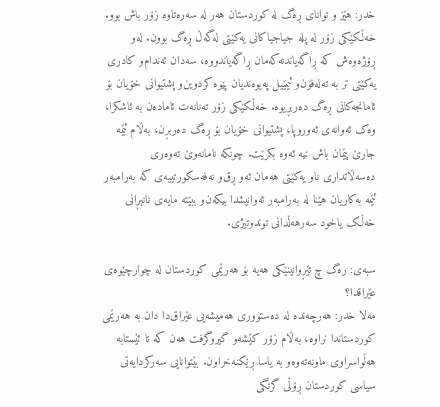خدر: هێز و توانای ڕه‌گ له‌ کوردستان هه‌ر له‌ سه‌ره‌تاوه‌ زۆر باش بوو. خه‌ڵکێکی زۆر له‌ پله‌ جیاجیاکانی یه‌کێتی له‌گه‌ڵ ڕه‌گ بوون. له‌و ڕۆژه‌وه‌ش که‌ ڕاگه‌یاندنه‌که‌مان ڕاگه‌یاندووه‌، سه‌دان ئه‌ندام‌و کادری یه‌کێتی تر به‌ ته‌له‌فۆن‌و ئیمێیل په‌یوه‌ندیان پێوه‌ کردوین‌و پشتیوانی خۆیان بۆ ئامانجه‌کانی ڕه‌گ ده‌ربڕیوه‌. خه‌ڵکێکی زۆر ته‌نانه‌ت ئاماده‌ن به‌ ئاشکرا، وه‌ک ئه‌وانه‌ی ئه‌وروپا، پشتیوانی خۆیان بۆ ڕه‌گ ده‌ربڕن، به‌ڵام ئێمه‌ جارێ پێمان باش نیه‌ ئه‌وه‌ بکرێت. چونکه‌ نامانه‌وێ ته‌وه‌ری ده‌سه‌ڵاتداری ناو یه‌کێتی‌ هه‌مان ئه‌و ڕق‌و نه‌فه‌سکورتییه‌ی که‌ به‌رامبه‌ر ئێمه‌ به‌کاریان هێنا له‌ به‌رامبه‌ر ئه‌و‌انیشدا بیکه‌ن‌و ببێته‌ مایه‌ی نانبڕانی خه‌ڵک یاخود سه‌رهه‌ڵدانی توندوتیژی.

سبه‌ی‌: ره‌گ چ تێڕوانینێكی‌ هه‌یه‌ بۆ هه‌رێمی‌ كوردستان له‌ چوارچێوه‌ی‌ عێراقدا؟
مه‌لا خدر: هه‌رچه‌نده‌ له‌ ده‌ستووری هه‌میشه‌یی عێراق‌دا دان به‌ هه‌رێمی کوردستاندا نراوه‌، به‌ڵام زۆر کێشه‌و گیروگرفت هه‌ن که‌ تا ئێستابه‌ هه‌ڵواسراوی ماونه‌ته‌وه‌‌و به‌ یاسا ڕێکنه‌خراون. بێتوانایی سه‌رکردایه‌تی سیاسی کوردستان ڕۆڵی گرنگی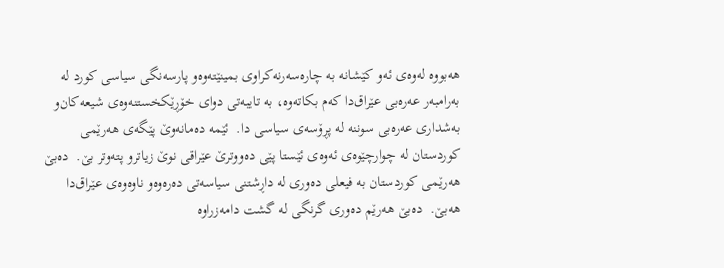هه‌بووه‌ له‌وه‌ی ئه‌و کێشانه‌ به‌ چاره‌سه‌رنه‌کراوی بمینێته‌وه‌‌و پارسه‌نگی سیاسی کورد له‌ به‌رامبه‌ر عه‌ره‌بی عێراق‌دا که‌م بکاته‌‌وه‌، به‌ تایبه‌تی دوای خۆڕێکخستنه‌وه‌ی شیعه‌کان‌و به‌شداری عه‌ره‌بی سوننه‌ له‌ پڕۆسه‌ی سیاسی دا.  ئێمه‌ ده‌مانه‌وێ پێگه‌ی هه‌رێمی کوردستان له‌ چوارچێوه‌ی ئه‌وه‌ی ئێستا پێی ده‌ووترێ عێراقی نوێ زیاترو پته‌وتر بێ.  ده‌بێ هه‌رێمی کوردستان به‌ فیعلی ده‌وری له‌ داڕشتنی سیاسه‌تی ده‌ره‌وه‌‌و ناوه‌وه‌ی عێراق‌دا هه‌بێ.  ده‌بێ هه‌رێم ده‌وری گرنگی له‌ گشت دامه‌زراوه‌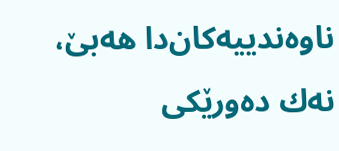ناوه‌ندییه‌کان‌دا هه‌بێ، نه‌ك ده‌ورێکی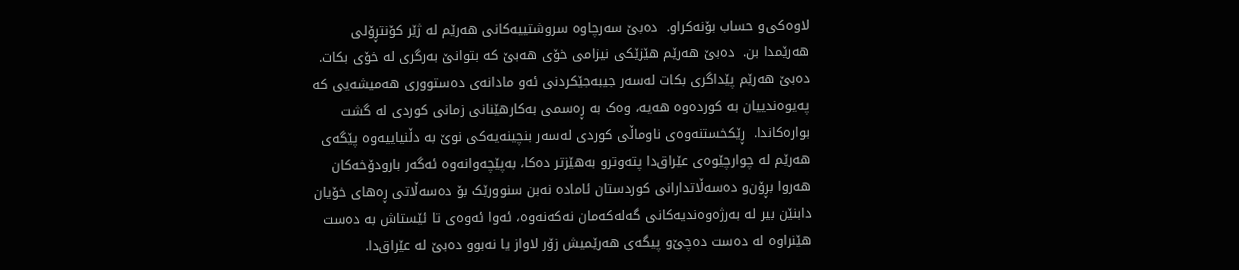لاوه‌کی‌و حساب بۆنه‌کراو.  ده‌بێ سه‌رچاوه‌ سروشتییه‌کانی هه‌رێم له‌ ژێر کۆنتڕۆلی هه‌رێمدا بن.  ده‌بێ هه‌رێم هێزێکی نیزامی خۆی هه‌بێ که‌ بتوانێ به‌رگری له‌ خۆی بکات.  ده‌بێ هه‌رێم پێداگری بکات له‌سه‌ر جیبه‌جێکردنی ئه‌و‌ مادانه‌ی ده‌ستووری هه‌میشه‌یی که‌ په‌یوه‌ندییان به‌ کورده‌وه‌ هه‌یه‌، وه‌ک به‌ ڕه‌سمی به‌کارهێنانی زمانی کوردی له‌ گشت بواره‌کاندا‌.  ڕێکخستنه‌وه‌ی ناوماڵی کوردی له‌سه‌ر بنچینه‌یه‌کی نوێ به‌ دڵنیاییه‌وه‌ پێگه‌ی هه‌رێم له‌ چوارچێوه‌ی عێراق‌دا پته‌وتر‌و به‌هێزتر ده‌کا، به‌پێچه‌وانه‌وه‌ ئه‌گه‌ر بارودۆخه‌کان هه‌روا بڕۆن‌و ده‌سه‌ڵاتدارانی کوردستان ئاماده‌ نه‌بن سنوورێک بۆ ده‌سه‌ڵاتی ڕه‌های خۆیان دابنێن‌‌ بیر له‌ به‌رژه‌وه‌ندیه‌کانی گه‌له‌که‌مان نه‌که‌نه‌وه‌، ئه‌وا ئه‌وه‌ی تا ئێستاش به‌ ده‌ست هێنراوه له‌ ده‌ست ده‌چێ‌و پیگه‌ی هه‌رێمیش زۆر لاواز یا نه‌بوو ده‌بێ له‌ عێراق‌دا.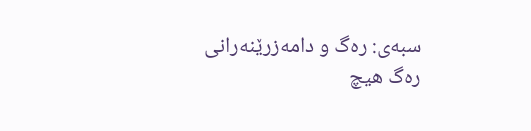سبه‌ی‌: ره‌گ و دامه‌زرێنه‌رانی‌ ره‌گ هیچ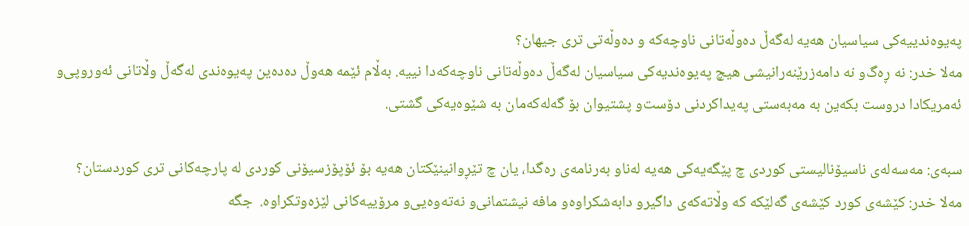په‌یوه‌ندییه‌كی‌ سیاسیان هه‌یه‌ له‌گه‌ڵ ده‌وڵه‌تانی‌ ناوچه‌كه‌ و ده‌وڵه‌تی‌ تری‌ جیهان؟
مه‌لا خدر: نه‌ ڕه‌گ‌و نه‌ دامه‌زرێنه‌رانیشی هیچ په‌یوه‌ندیه‌کی سیاسیان له‌گه‌ڵ ده‌وڵه‌تانی ناوچه‌که‌‌دا نییه‌‌. به‌ڵام ئێمه‌ هه‌وڵ ده‌ده‌ین په‌یوه‌ندی له‌گه‌ڵ وڵاتانی ئه‌وروپی‌و ئه‌مریکادا دروست بکه‌ین به‌ مه‌به‌ستی په‌یداکردنی دۆست‌و پشتیوان بۆ گه‌له‌که‌مان به‌ شێوه‌یه‌کی گشتی.

سبه‌ی‌: مه‌سه‌له‌ی‌ ناسیۆنالیستی‌ كوردی‌ چ پێگه‌یه‌كی‌ هه‌یه‌ له‌ناو به‌رنامه‌ی‌ ره‌گدا، یان چ تێڕوانینێكتان هه‌یه‌ بۆ ئۆپۆزسیۆنی‌ كوردی‌ له‌ پارچه‌كانی‌ تری‌ كوردستان؟
مه‌لا خدر: کێشه‌ی کورد کێشه‌ی گه‌لێکه‌ که‌ وڵاته‌که‌ی داگیرو دابه‌شکراوه‌‌و مافه‌ نیشتمانی‌و نه‌ته‌وه‌یی‌و مرۆییه‌کانی لێزه‌وتکراوه.  جگه‌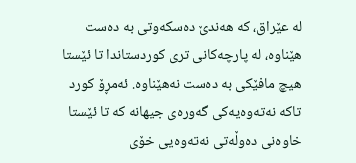له‌ عێراق، که‌ هه‌ندێ ده‌سکه‌وتی به‌ ده‌ست هێناوه‌، له‌ پارچه‌کانی تری کوردستاندا تا ئێستا هیچ مافێکی به‌ ده‌ست نه‌هێناوه‌. ئه‌مڕۆ کورد تاکه‌ نه‌ته‌وه‌یه‌کی گه‌وره‌ی جیهانه‌ که‌ تا ئێستا خاوه‌نی ده‌وڵه‌تی نه‌ته‌وه‌یی خۆی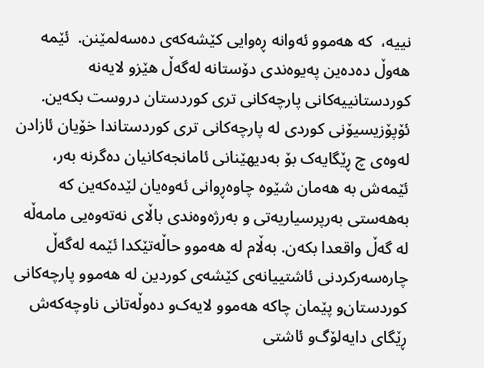نییه‌،  که‌ هه‌موو ئه‌وانه‌ ڕه‌وایی کێشه‌که‌ی ده‌سه‌لمێنن.  ئێمه‌ هه‌وڵ ده‌ده‌ین په‌یوه‌ندی دۆستانه‌ له‌گه‌ڵ هێزو لایه‌نه‌ کوردستانییه‌کانی پارچه‌کانی تری کوردستان دروست بکه‌ین.   ئۆپۆزیسیۆنی کوردی له‌ پارچه‌کانی تری کوردستاندا خۆیان ئازادن له‌وه‌ی چ ڕێگایه‌ک بۆ به‌دیهێنانی ئامانجه‌کانیان ده‌گرنه‌ به‌ر، ئێمه‌ش به‌ هه‌مان شێوه‌ چاوه‌ڕوانی ئه‌وه‌یان لێده‌که‌ین که‌ به‌هه‌ستی به‌رپرسیاریه‌تی و به‌رژه‌وه‌ندی باڵای نه‌ته‌وه‌یی مامه‌ڵه‌ له‌ گه‌ڵ واقعدا بکه‌ن‌. به‌ڵام له‌ هه‌موو حاڵه‌تێکدا ئێمه‌ له‌گه‌ڵ چاره‌سه‌رکردنی ئاشتییانه‌ی کێشه‌ی کوردین له‌ هه‌موو پارچه‌کانی کوردستان‌و پێمان چاکه‌ هه‌موو لایه‌ک‌و ده‌وڵه‌تانی ناوچه‌که‌ش ڕێگای دایه‌لۆگ‌و ئاشتی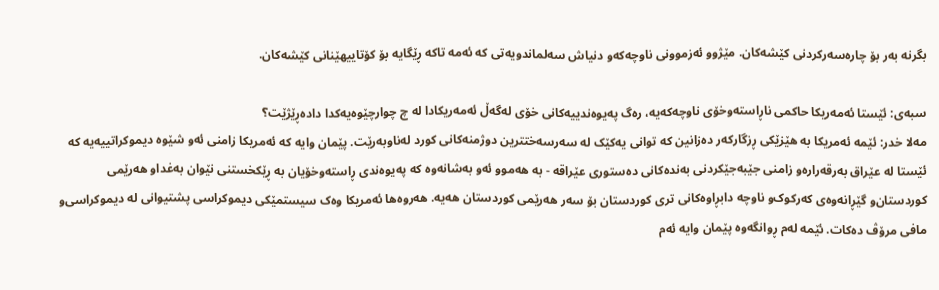بگرنه‌ به‌ر بۆ چاره‌سه‌رکردنی کێشه‌کان. مێژوو ئه‌زموونی ناوچه‌که‌و دنیاش سه‌لماندویه‌تی که‌ ئه‌مه‌ تاکه‌ ڕێگایه‌ بۆ کۆتاییهێنانی کێشه‌کان.

سبه‌ی‌: ئێستا ئه‌مه‌ریكا حاكمی‌ ناڕاسته‌وخۆی‌ ناوچه‌كه‌یه‌، ره‌گ په‌یوه‌ندییه‌كانی‌ خۆی‌ له‌گه‌ڵ ئه‌مه‌ریكادا له‌ چ چوارچێوه‌یه‌كدا داده‌ڕێژێت؟
مه‌لا خدر: ئێمه‌ ئه‌مریکا به‌ هێزێکی ڕزگارکه‌ر ده‌زانین‌ که‌ توانی یه‌کێک له‌ سه‌رسه‌ختترین دوژمنه‌کانی کورد له‌ناوبه‌رێت. پێمان وایه‌ که‌ ئه‌مریکا زامنی ئه‌و شێوه‌ دیموکراتییه‌یه‌ که‌ ئێستا له‌ عێراق به‌رقه‌راره‌و زامنی جێبه‌جێکردنی به‌نده‌کانی ده‌ستوری عێراقه‌ - به‌ هه‌موو ئه‌و به‌شانه‌وه‌ که‌ په‌یوه‌ندی ڕاسته‌وخۆیان به‌ ڕێکخستنی نێوان به‌غداو هه‌رێمی کوردستان‌و گێڕانه‌وه‌ی که‌رکوک‌و ناوچه‌ دابڕاوه‌کانی تری کوردستان بۆ سه‌ر هه‌رێمی کوردستان هه‌یه‌. هه‌روه‌ها ئه‌مریکا وه‌ک سیستمێکی دیموکراسی پشتیوانی له‌ دیموکراسی‌و‌ مافی مرۆڤ ده‌کات. ئێمه‌ له‌م ڕوانگه‌وه‌ پێمان وایه‌ ئه‌م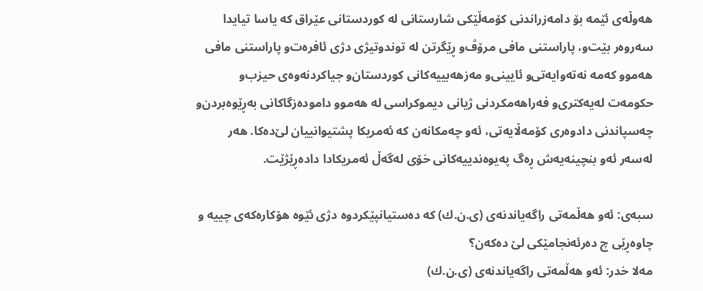هه‌وڵه‌ی ئێمه‌ بۆ دامه‌زراندنی کۆمه‌ڵێکی شارستانی له‌ کوردستانی عێراق که‌ یاسا تیایدا سه‌روه‌ر بێت‌و، پاراستنی مافی مرۆڤ‌و ڕێگرتن له‌ توندوتیژی دژی ئافره‌ت‌و پاراستنی مافی هه‌موو که‌مه‌ نه‌ته‌وایه‌تی‌و ئایینی‌و مه‌زهه‌بییه‌کانی کوردستان‌و جیاکردنه‌وه‌ی حیزب‌و حکومه‌ت له‌یه‌کتری‌و فه‌راهه‌مکردنی ژیانی دیموکراسی له‌ هه‌موو داموده‌زگاکانی به‌ڕێوه‌بردن‌‌و چه‌سپاندنی دادوه‌ری کۆمه‌ڵایه‌تی، ئه‌و چه‌مكانه‌ن که‌ ئه‌مریکا پشتیوانییان لێ‌ده‌کا. هه‌ر له‌سه‌ر ئه‌و بنچینه‌یه‌ش ڕه‌گ په‌یوه‌ندییه‌کانی خۆی له‌گه‌ڵ ئه‌مریکادا داده‌ڕێژێت.

سبه‌ی‌: ئه‌و هه‌ڵمه‌تی‌ راگه‌یاندنه‌ی‌ (ی‌.ن.ك) كه‌ ده‌ستیانپێكردوه‌ دژی‌ ئێوه‌ هۆكاره‌كه‌ی‌ چییه‌ و چاوه‌ڕێی‌ چ ده‌رئه‌نجامێكی‌ لێ‌ ده‌كه‌ن؟
مه‌لا خدر: ئه‌و هه‌ڵمه‌تی‌ راگه‌یاندنه‌ی‌ (ی‌.ن.ك)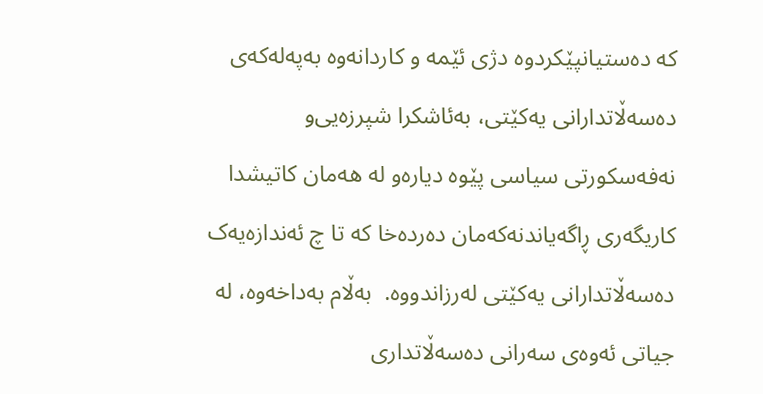كه‌ ده‌ستیانپێكردوه‌ دژی‌ ئێمه و کاردانه‌وه‌ به‌په‌له‌که‌ی ده‌سه‌ڵاتدارانی یه‌کێتی، به‌ئاشکرا شپرزه‌یی‌و نه‌فه‌سکورتی سیاسی پێوه‌ دیاره‌و له‌ هه‌مان کاتیشدا کاریگه‌ری ڕاگه‌یاندنه‌که‌مان ده‌رده‌خا که‌ تا چ ئه‌ندازه‌یه‌ک ده‌سه‌ڵاتدارانی یه‌کێتی له‌رزاندووه‌.  به‌ڵام به‌داخه‌وه‌، له‌ جیاتی ئه‌وه‌ی سه‌رانی‌ ده‌سه‌ڵاتداری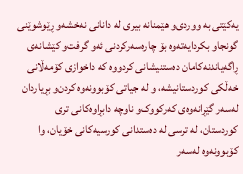یه‌کێتی به‌ ووردی‌و هێمنانه‌ بیری له‌ دانانی نه‌خشه‌و ڕێوشوێنی گونجاو بکردایه‌ته‌وه بۆ چاره‌سه‌رکردنی ئه‌و گرفت‌و کێشانه‌ی ڕاگه‌یاندنه‌کامان ده‌ستنیشانی کردووه‌‌ که‌ داخوازی کۆمه‌ڵانی خه‌ڵکی کوردستانیشه‌‌، و له‌ جیاتی کۆبوونه‌وه‌ کردن‌و بڕیاردان له‌سه‌ر گێڕانه‌وه‌ی که‌رکووک‌و ناوچه‌ دابڕاوه‌کانی تری کوردستان، له‌ ترسی له‌ ده‌ستدانی کورسیه‌کانی خۆیان، وا کۆبوونه‌وه‌ له‌سه‌ر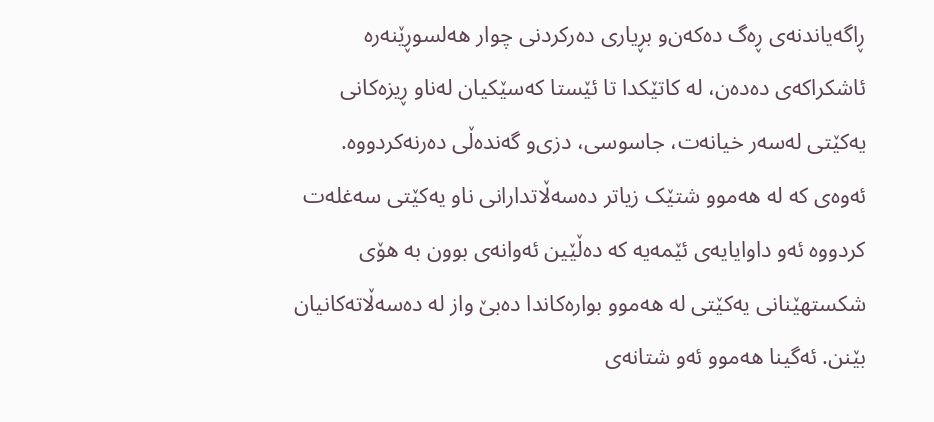ڕاگه‌یاندنه‌ی ڕه‌گ ده‌که‌ن‌و بڕیاری ده‌رکردنی چوار هه‌لسوڕێنه‌ره‌ ئاشکراکه‌ی ده‌ده‌ن، له‌ کاتێکدا تا ئێستا که‌سێکیان له‌ناو ڕیزه‌کانی یه‌کێتی له‌سه‌ر خیانه‌ت، جاسوسی، دزی‌و گه‌نده‌ڵی ده‌رنه‌کردووه‌. ئه‌وه‌ی که‌ له‌ هه‌موو شتێک زیاتر ده‌سه‌ڵاتدارانی ناو یه‌کێتی سه‌غله‌ت کردووه‌ ئه‌و داوایایه‌‌ی ئێمه‌یه‌ که‌ ده‌ڵێین ئه‌وانه‌ی بوون به‌ هۆی شکستهێنانی یه‌کێتی‌ له‌ هه‌موو بواره‌کاندا ده‌بێ واز له‌ ده‌سه‌ڵاته‌کانیان بێنن. ئه‌گینا هه‌موو ئه‌و شتانه‌ی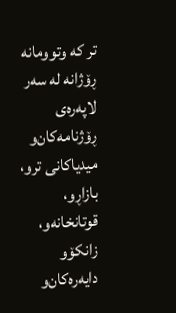تر که‌ وتوومانه‌ ڕۆژانه‌ له‌ سه‌ر لاپه‌ره‌ی ڕۆژنامه‌کان‌و میدیاکانی تر‌و، بازاڕو، قوتانخانه‌و، زانکۆو دایه‌ره‌کان‌و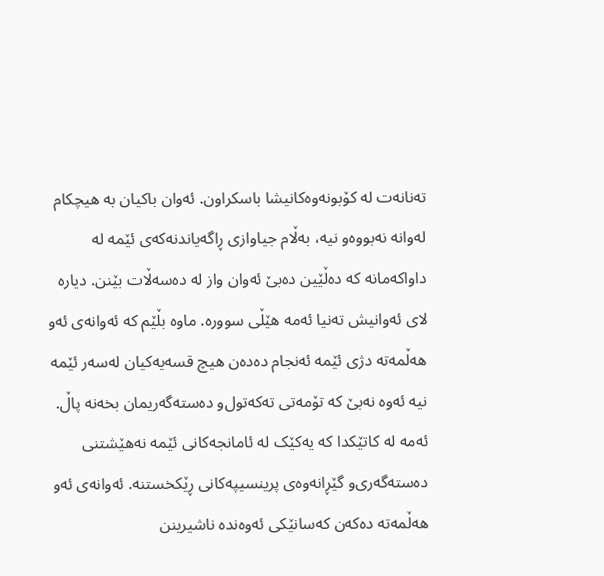ته‌نانه‌ت له‌ کۆبونه‌وه‌کانیشا باسکراون. ئه‌وان باکیان به‌ هیچکام له‌وانه‌ نه‌بووه‌و نیه،‌ به‌ڵام جیاوازی ڕاگه‌یاندنه‌که‌‌ی ئێمه‌ له‌ داواکه‌مانه‌ که‌ ده‌ڵێین ده‌بێ ئه‌وان واز له‌ ده‌سه‌ڵات بێنن. دیاره‌ لای ئه‌وانیش ته‌نیا ئه‌مه‌ هێڵی سووره‌. ماوه‌ بڵێم که‌ ئه‌وانه‌ی ئه‌و هه‌ڵمه‌ته دژی ئێمه‌ ئه‌نجام ده‌ده‌ن هیچ قسه‌یه‌کیان له‌سه‌ر ئێمه‌ نیه‌ ئه‌وه‌ نه‌بێ که‌ تۆمه‌تی ته‌که‌تول‌و ده‌سته‌گه‌ریمان بخه‌نه‌ پاڵ. ئه‌مه‌ له‌ کاتێکدا که‌ یه‌کێک له‌ ئامانجه‌کانی ئێمه‌ نه‌هێشتنی ده‌سته‌گه‌ری‌و گێڕانه‌وه‌ی پرینسیپه‌کانی ڕێکخستنه‌. ئه‌وانه‌ی ئه‌و هه‌ڵمه‌ته‌ ده‌که‌ن که‌سانێکی ئه‌وه‌نده‌ ناشیرینن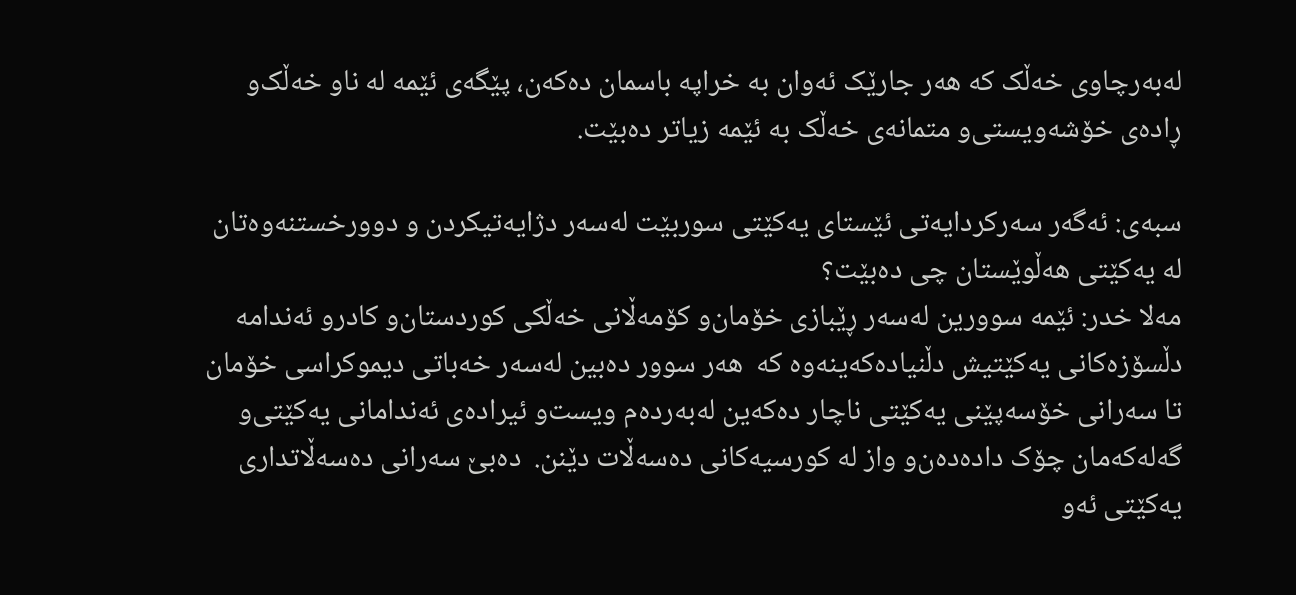له‌به‌رچاوی خه‌ڵک که‌ هه‌ر جارێک ئه‌وان به‌ خراپه‌ باسمان ده‌که‌ن، پێگه‌ی ئێمه له‌ ناو خه‌ڵک‌‌‌و ڕاده‌ی خۆشه‌ویستی‌و متمانه‌ی خه‌ڵک به‌ ئێمه‌ زیاتر ده‌بێت.

سبه‌ی‌: ئه‌گه‌ر سه‌ركردایه‌تی‌ ئێستای‌ یه‌كێتی‌ سوربێت له‌سه‌ر دژایه‌تیكردن و دوورخستنه‌وه‌تان له‌ یه‌كێتی‌ هه‌ڵوێستان چی‌ ده‌بێت؟
مه‌لا خدر: ئێمه‌ سوورین له‌سه‌ر ڕێبازی خۆمان‌و کۆمه‌ڵانی خه‌ڵکی کوردستان‌و کادر‌و ئه‌ندامه‌ دڵسۆزه‌کانی یه‌کێتیش دڵنیاده‌که‌ینه‌وه‌ که‌  هه‌ر سوو‌ر ده‌بین له‌سه‌ر خه‌باتی دیموکراسی خۆمان تا سه‌رانی خۆسه‌پێنی‌ یه‌کێتی ناچار ده‌که‌ین له‌به‌رده‌م ویست‌و ئیراده‌ی ئه‌ندامانی یه‌کێتی‌و گه‌له‌که‌مان چۆک داده‌ده‌‌ن‌و واز له‌ کورسیه‌کانی ده‌سه‌ڵات دێنن.  ده‌بێ سه‌رانی ده‌سه‌ڵاتداری یه‌کێتی ئه‌و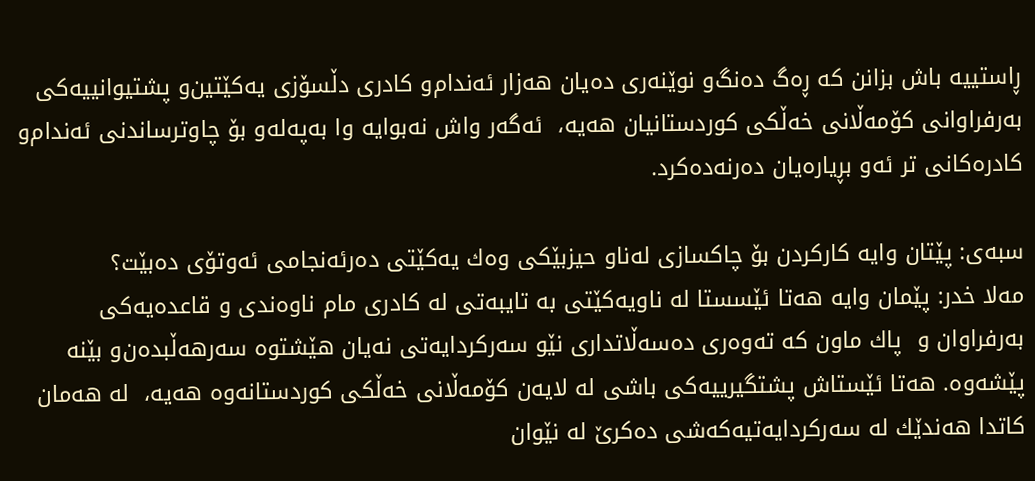ڕاستییه ‌باش بزانن که‌ ڕه‌گ ده‌نگ‌و نوێنه‌ری ده‌یان هه‌زار ئه‌ندام‌و کادری دڵسۆزی یه‌کێتین‌و پشتیوانییه‌کی به‌رفراوانی کۆمه‌ڵانی خه‌ڵکی کوردستانیان هه‌یه،  ئه‌گه‌ر واش نه‌بوایه‌ وا به‌په‌له‌‌و بۆ چاوترساندنی ئه‌ندام‌و کادره‌کانی تر ئه‌و‌ بڕیاره‌یان ده‌رنه‌ده‌کرد.

سبه‌ی‌: پێتان وایه‌ كاركردن بۆ چاكسازی‌ له‌ناو حیزبێكی‌ وه‌ك یه‌كێتی‌ ده‌رئه‌نجامی‌ ئه‌وتۆی‌ ده‌بێت؟
مه‌لا خدر: پێمان وایه ‌هه‌تا ئێسستا له‌ ناویه‌کێتی به‌ تایبه‌تی له‌ کادری مام ناوه‌ندی و قاعده‌یه‌کی به‌رفراوان و  پاك ماون که‌ ته‌وه‌ری ده‌سه‌ڵاتداری نێو سه‌رکردایه‌تی نه‌یان ‌هێشتوه سه‌رهه‌ڵبده‌ن‌و بێنه‌ پێشه‌وه‌. هه‌تا ئێستاش پشتگیرییه‌کی باشی له‌ لایه‌ن کۆمه‌ڵانی خه‌ڵکی کوردستانه‌وه‌ هه‌یه‌‌،  له‌ هه‌مان کاتدا هه‌ندێك له‌ سه‌رکردایه‌تیه‌که‌شی ده‌کرێ له‌ نێوان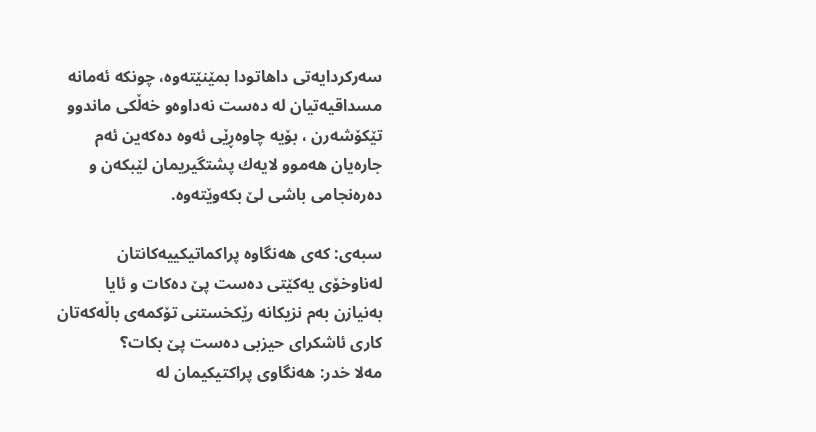سه‌رکردایه‌تی داهاتودا بمێنێته‌وه، چونکه‌ ئه‌مانه‌ مسداقیه‌تیان له‌ ده‌ست نه‌داوه‌و خه‌ڵکی ماندوو تێکۆشه‌رن ، بۆیه‌ چاوه‌ڕێی ئه‌وه‌ ده‌که‌ین ئه‌م جاره‌یان هه‌موو لایه‌ك پشتگیریمان لێبکه‌ن و ده‌ره‌نجامی باشی لێ بکه‌وێته‌وه‌.

سبه‌ی‌: كه‌ی‌ هه‌نگاوه‌ پراكماتیكییه‌كانتان له‌ناوخۆی‌ یه‌كێتی‌ ده‌ست پێ ده‌كات و ئایا به‌نیازن به‌م نزیكانه‌ رێكخستنی‌ تۆكمه‌ی‌ باڵه‌كه‌تان كاری‌ ئاشكرای‌ حیزبی‌ ده‌ست پێ بكات؟
مه‌لا خدر: هه‌نگاوی پراکتیکیمان له‌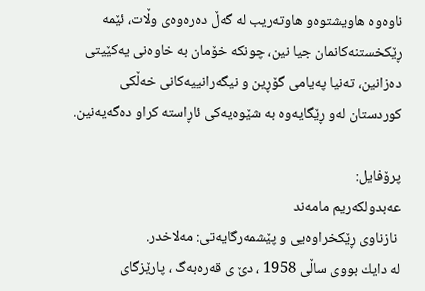ناوه‌وه‌‌ هاویشتوه‌و‌ هاوته‌ریب‌ له‌ گه‌ڵ ده‌ره‌وه‌ی وڵات، ئێمه‌ ڕێکخستنه‌کانمان جیا نین، چونکه‌ خۆمان به‌ خاوه‌نی یه‌کێیتی ده‌زانین، ته‌نیا په‌یامی گۆڕین و نیگه‌رانییه‌کانی خه‌ڵکی کوردستان له‌و ڕێگایه‌وه‌ به‌ شێوه‌یه‌کی ئاڕاسته‌ کراو ده‌گه‌یه‌نین.

پرۆفایل:
عه‌بدولکه‌ریم مامه‌ند
 نازناوی ڕێکخراوه‌یی و پێشمه‌رگایه‌تی: مه‌لاخدر.
له‌ دایك بووی ساڵی 1958 ، دێ ی قه‌ره‌به‌گ ، پارێزگای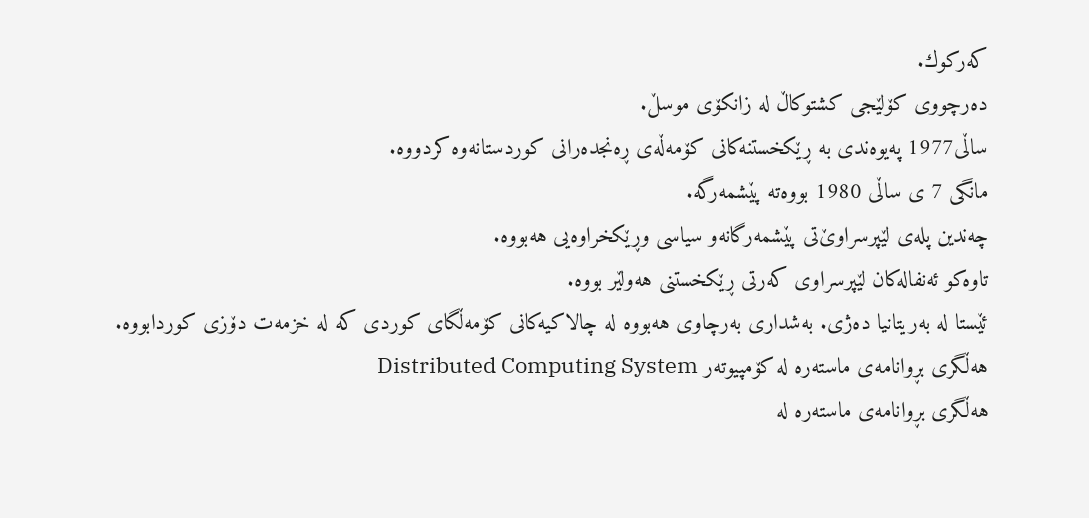که‌رکوك.
ده‌رچووی کۆلێجی کشتوکاڵ له‌ زانکۆی موسڵ.
ساڵی1977 په‌یوه‌ندی به‌ ڕێکخستنه‌کانی کۆمه‌ڵه‌ی ڕه‌نجده‌رانی کوردستانه‌وه ‌کردووه‌.
مانگی 7 ی ساڵی 1980 بووه‌ته‌ پێشمه‌رگه‌.
چه‌ندین پله‌ی لێپرسراوێ‌تی پێشمه‌رگانه‌و سیاسی وڕێکخراوه‌یی هه‌بووه‌.
تاوه‌کو ئه‌نفاله‌کان لێپرسراوی که‌رتی ڕێکخستنی هه‌ولێر بووه‌.
ئێستا له‌ به‌ریتانیا ده‌ژی. به‌شداری به‌رچاوی هه‌بووه‌ له‌ چالاکیه‌کانی کۆمه‌ڵگای کوردی که‌ له‌ خزمه‌ت دۆزی کوردابووه‌.
هه‌ڵگری بڕوانامه‌ی ماسته‌ره‌ له‌ کۆمپیوته‌ر Distributed Computing System
هه‌ڵگری بڕوانامه‌ی ماسته‌ره‌ له‌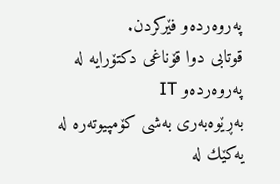په‌روه‌رده‌و فێرکردن.
قوتابی دوا قۆناغی دکتۆرایه له‌ په‌روه‌رده‌و IT
به‌ڕێوه‌به‌ری به‌شی کۆمپیوته‌ره‌‌ له‌ یه‌کێك له‌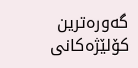گه‌وره‌ترین کۆلێژه‌کانی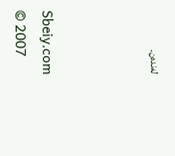له‌نده‌ن.



Sbeiy.com © 2007